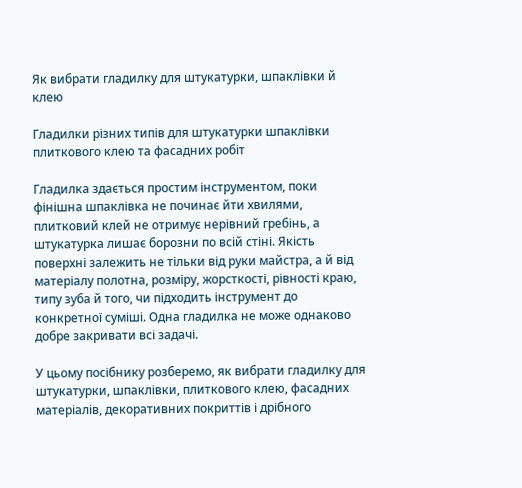Як вибрати гладилку для штукатурки, шпаклівки й клею

Гладилки різних типів для штукатурки шпаклівки плиткового клею та фасадних робіт

Гладилка здається простим інструментом, поки фінішна шпаклівка не починає йти хвилями, плитковий клей не отримує нерівний гребінь, а штукатурка лишає борозни по всій стіні. Якість поверхні залежить не тільки від руки майстра, а й від матеріалу полотна, розміру, жорсткості, рівності краю, типу зуба й того, чи підходить інструмент до конкретної суміші. Одна гладилка не може однаково добре закривати всі задачі.

У цьому посібнику розберемо, як вибрати гладилку для штукатурки, шпаклівки, плиткового клею, фасадних матеріалів, декоративних покриттів і дрібного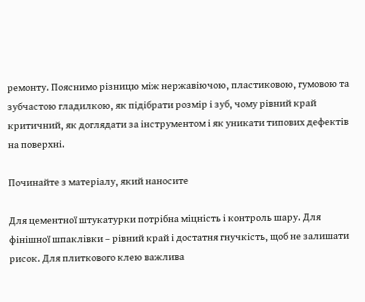ремонту. Пояснимо різницю між нержавіючою, пластиковою, гумовою та зубчастою гладилкою, як підібрати розмір і зуб, чому рівний край критичний, як доглядати за інструментом і як уникати типових дефектів на поверхні.

Починайте з матеріалу, який наносите

Для цементної штукатурки потрібна міцність і контроль шару. Для фінішної шпаклівки – рівний край і достатня гнучкість, щоб не залишати рисок. Для плиткового клею важлива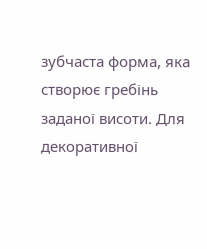зубчаста форма, яка створює гребінь заданої висоти. Для декоративної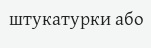штукатурки або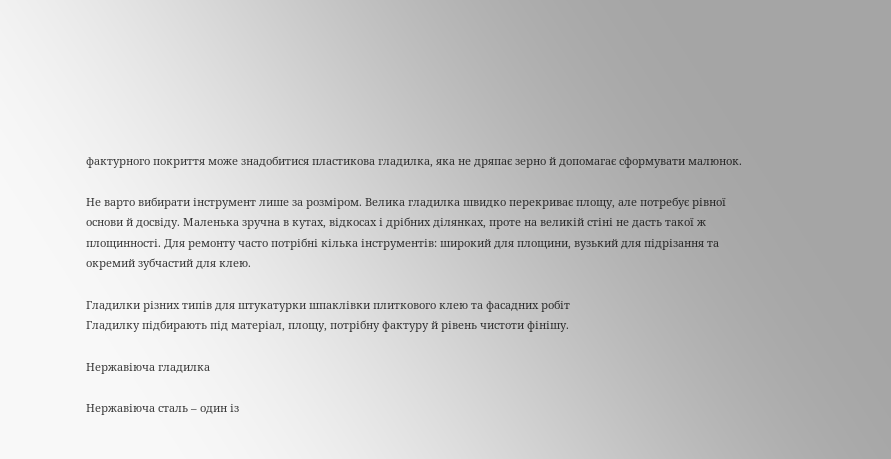фактурного покриття може знадобитися пластикова гладилка, яка не дряпає зерно й допомагає сформувати малюнок.

Не варто вибирати інструмент лише за розміром. Велика гладилка швидко перекриває площу, але потребує рівної основи й досвіду. Маленька зручна в кутах, відкосах і дрібних ділянках, проте на великій стіні не дасть такої ж площинності. Для ремонту часто потрібні кілька інструментів: широкий для площини, вузький для підрізання та окремий зубчастий для клею.

Гладилки різних типів для штукатурки шпаклівки плиткового клею та фасадних робіт
Гладилку підбирають під матеріал, площу, потрібну фактуру й рівень чистоти фінішу.

Нержавіюча гладилка

Нержавіюча сталь – один із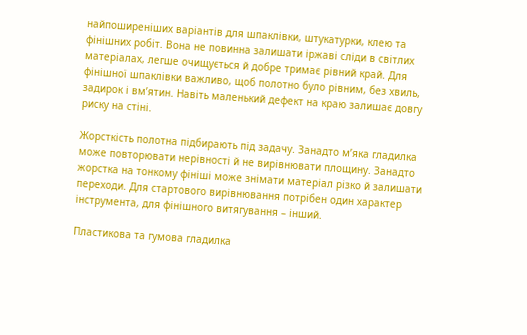найпоширеніших варіантів для шпаклівки, штукатурки, клею та фінішних робіт. Вона не повинна залишати іржаві сліди в світлих матеріалах, легше очищується й добре тримає рівний край. Для фінішної шпаклівки важливо, щоб полотно було рівним, без хвиль, задирок і вм’ятин. Навіть маленький дефект на краю залишає довгу риску на стіні.

Жорсткість полотна підбирають під задачу. Занадто м’яка гладилка може повторювати нерівності й не вирівнювати площину. Занадто жорстка на тонкому фініші може знімати матеріал різко й залишати переходи. Для стартового вирівнювання потрібен один характер інструмента, для фінішного витягування – інший.

Пластикова та гумова гладилка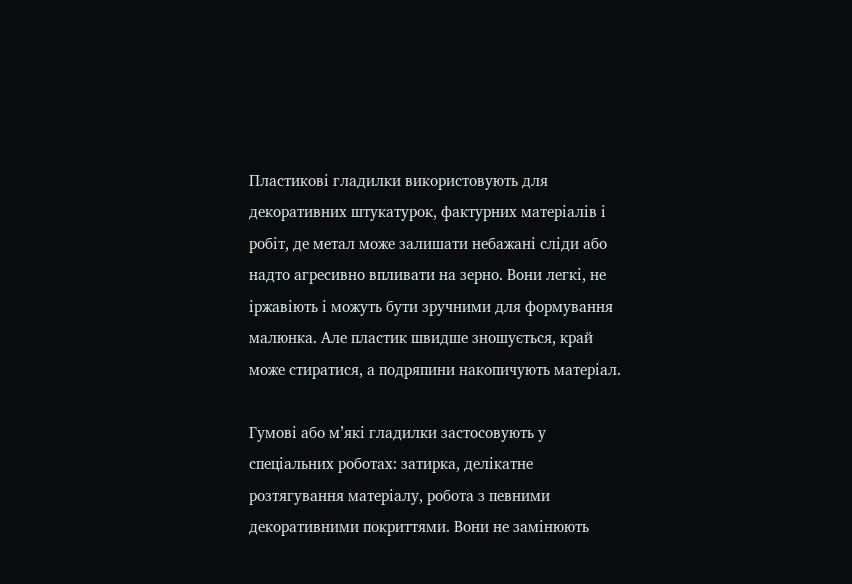Пластикові гладилки використовують для декоративних штукатурок, фактурних матеріалів і робіт, де метал може залишати небажані сліди або надто агресивно впливати на зерно. Вони легкі, не іржавіють і можуть бути зручними для формування малюнка. Але пластик швидше зношується, край може стиратися, а подряпини накопичують матеріал.

Гумові або м’які гладилки застосовують у спеціальних роботах: затирка, делікатне розтягування матеріалу, робота з певними декоративними покриттями. Вони не замінюють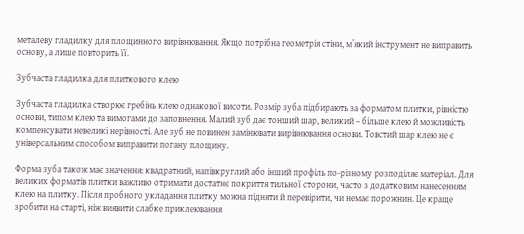металеву гладилку для площинного вирівнювання. Якщо потрібна геометрія стіни, м’який інструмент не виправить основу, а лише повторить її.

Зубчаста гладилка для плиткового клею

Зубчаста гладилка створює гребінь клею однакової висоти. Розмір зуба підбирають за форматом плитки, рівністю основи, типом клею та вимогами до заповнення. Малий зуб дає тонший шар, великий – більше клею й можливість компенсувати невеликі нерівності. Але зуб не повинен замінювати вирівнювання основи. Товстий шар клею не є універсальним способом виправити погану площину.

Форма зуба також має значення: квадратний, напівкруглий або інший профіль по-різному розподіляє матеріал. Для великих форматів плитки важливо отримати достатнє покриття тильної сторони, часто з додатковим нанесенням клею на плитку. Після пробного укладання плитку можна підняти й перевірити, чи немає порожнин. Це краще зробити на старті, ніж виявити слабке приклеювання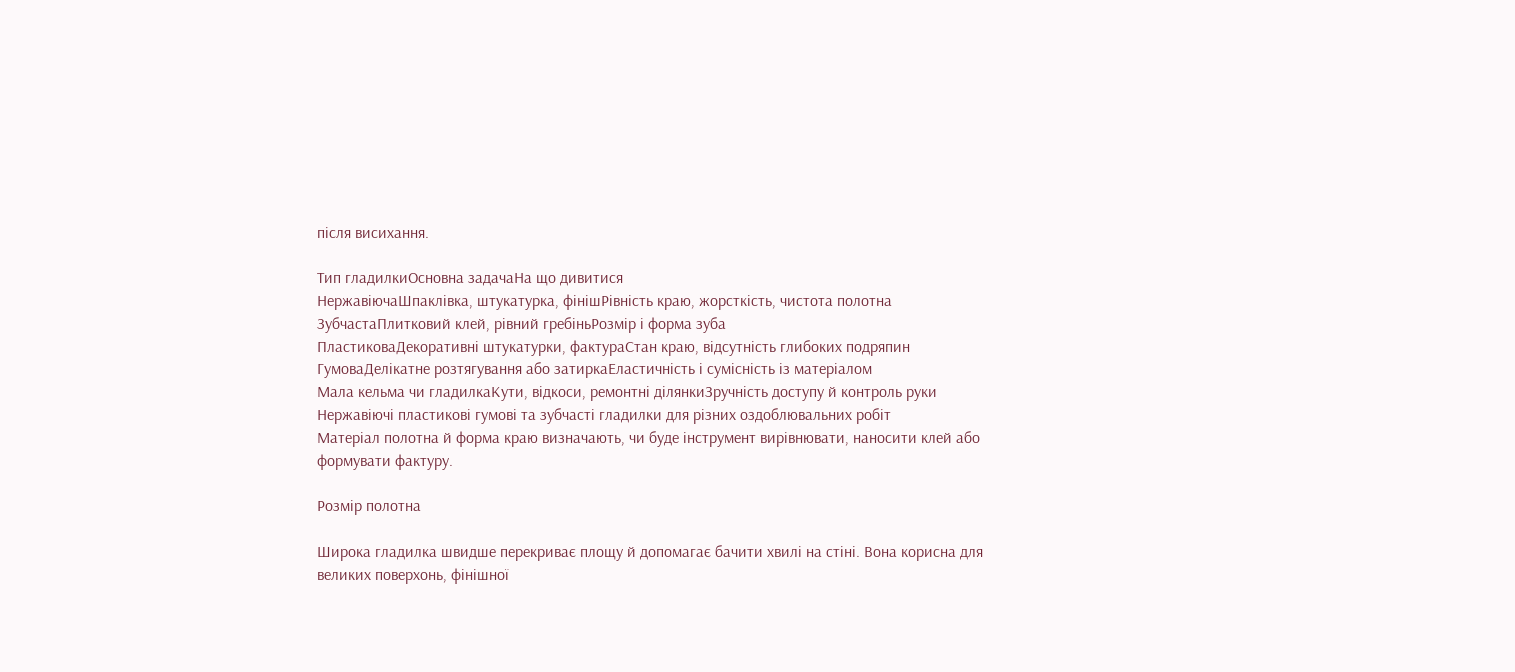після висихання.

Тип гладилкиОсновна задачаНа що дивитися
НержавіючаШпаклівка, штукатурка, фінішРівність краю, жорсткість, чистота полотна
ЗубчастаПлитковий клей, рівний гребіньРозмір і форма зуба
ПластиковаДекоративні штукатурки, фактураСтан краю, відсутність глибоких подряпин
ГумоваДелікатне розтягування або затиркаЕластичність і сумісність із матеріалом
Мала кельма чи гладилкаКути, відкоси, ремонтні ділянкиЗручність доступу й контроль руки
Нержавіючі пластикові гумові та зубчасті гладилки для різних оздоблювальних робіт
Матеріал полотна й форма краю визначають, чи буде інструмент вирівнювати, наносити клей або формувати фактуру.

Розмір полотна

Широка гладилка швидше перекриває площу й допомагає бачити хвилі на стіні. Вона корисна для великих поверхонь, фінішної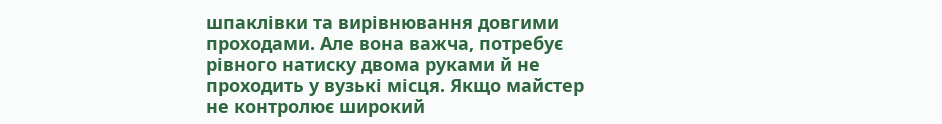шпаклівки та вирівнювання довгими проходами. Але вона важча, потребує рівного натиску двома руками й не проходить у вузькі місця. Якщо майстер не контролює широкий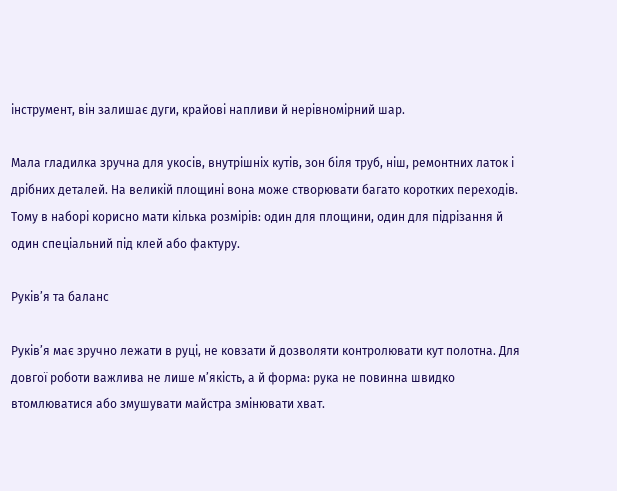інструмент, він залишає дуги, крайові напливи й нерівномірний шар.

Мала гладилка зручна для укосів, внутрішніх кутів, зон біля труб, ніш, ремонтних латок і дрібних деталей. На великій площині вона може створювати багато коротких переходів. Тому в наборі корисно мати кілька розмірів: один для площини, один для підрізання й один спеціальний під клей або фактуру.

Руків’я та баланс

Руків’я має зручно лежати в руці, не ковзати й дозволяти контролювати кут полотна. Для довгої роботи важлива не лише м’якість, а й форма: рука не повинна швидко втомлюватися або змушувати майстра змінювати хват.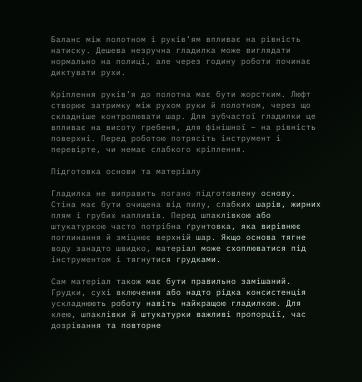Баланс між полотном і руків’ям впливає на рівність натиску. Дешева незручна гладилка може виглядати нормально на полиці, але через годину роботи починає диктувати рухи.

Кріплення руків’я до полотна має бути жорстким. Люфт створює затримку між рухом руки й полотном, через що складніше контролювати шар. Для зубчастої гладилки це впливає на висоту гребеня, для фінішної – на рівність поверхні. Перед роботою потрясіть інструмент і перевірте, чи немає слабкого кріплення.

Підготовка основи та матеріалу

Гладилка не виправить погано підготовлену основу. Стіна має бути очищена від пилу, слабких шарів, жирних плям і грубих напливів. Перед шпаклівкою або штукатуркою часто потрібна ґрунтовка, яка вирівнює поглинання й зміцнює верхній шар. Якщо основа тягне воду занадто швидко, матеріал може схоплюватися під інструментом і тягнутися грудками.

Сам матеріал також має бути правильно замішаний. Грудки, сухі включення або надто рідка консистенція ускладнюють роботу навіть найкращою гладилкою. Для клею, шпаклівки й штукатурки важливі пропорції, час дозрівання та повторне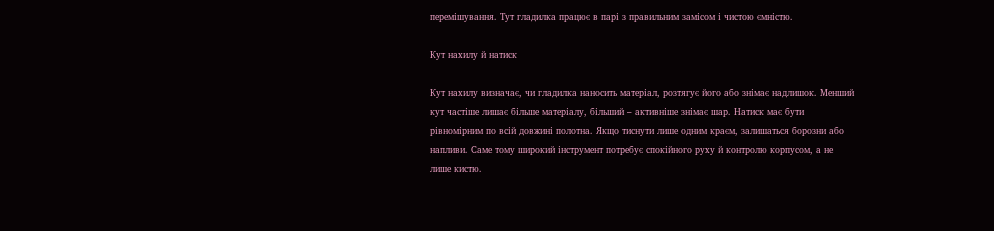перемішування. Тут гладилка працює в парі з правильним замісом і чистою ємністю.

Кут нахилу й натиск

Кут нахилу визначає, чи гладилка наносить матеріал, розтягує його або знімає надлишок. Менший кут частіше лишає більше матеріалу, більший – активніше знімає шар. Натиск має бути рівномірним по всій довжині полотна. Якщо тиснути лише одним краєм, залишаться борозни або напливи. Саме тому широкий інструмент потребує спокійного руху й контролю корпусом, а не лише кистю.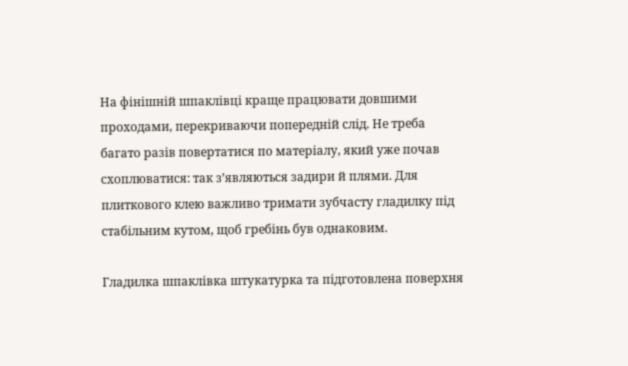На фінішній шпаклівці краще працювати довшими проходами, перекриваючи попередній слід. Не треба багато разів повертатися по матеріалу, який уже почав схоплюватися: так з’являються задири й плями. Для плиткового клею важливо тримати зубчасту гладилку під стабільним кутом, щоб гребінь був однаковим.

Гладилка шпаклівка штукатурка та підготовлена поверхня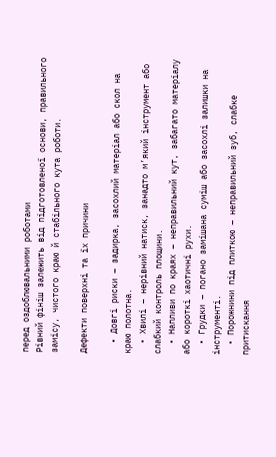перед оздоблювальними роботами
Рівний фініш залежить від підготовленої основи, правильного замісу, чистого краю й стабільного кута роботи.

Дефекти поверхні та їх причини

  • Довгі риски – задирка, засохлий матеріал або скол на краю полотна.
  • Хвилі – нерівний натиск, занадто м’який інструмент або слабкий контроль площини.
  • Напливи по краях – неправильний кут, забагато матеріалу або короткі хаотичні рухи.
  • Грудки – погано замішана суміш або засохлі залишки на інструменті.
  • Порожнини під плиткою – неправильний зуб, слабке притискання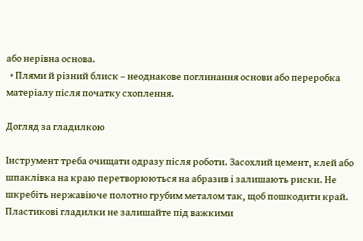або нерівна основа.
  • Плями й різний блиск – неоднакове поглинання основи або переробка матеріалу після початку схоплення.

Догляд за гладилкою

Інструмент треба очищати одразу після роботи. Засохлий цемент, клей або шпаклівка на краю перетворюються на абразив і залишають риски. Не шкребіть нержавіюче полотно грубим металом так, щоб пошкодити край. Пластикові гладилки не залишайте під важкими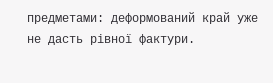предметами: деформований край уже не дасть рівної фактури.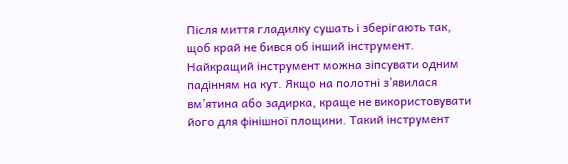Після миття гладилку сушать і зберігають так, щоб край не бився об інший інструмент. Найкращий інструмент можна зіпсувати одним падінням на кут. Якщо на полотні з’явилася вм’ятина або задирка, краще не використовувати його для фінішної площини. Такий інструмент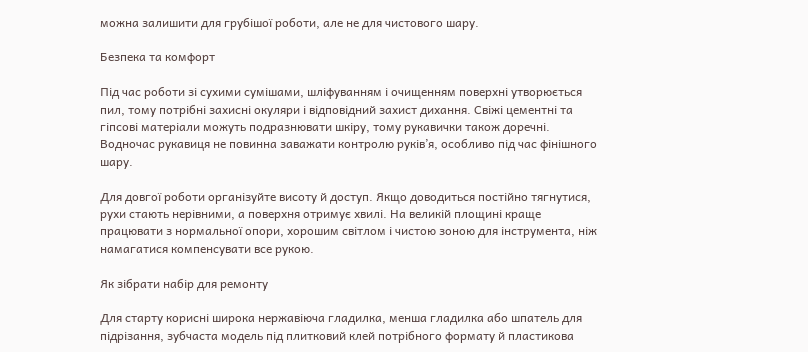можна залишити для грубішої роботи, але не для чистового шару.

Безпека та комфорт

Під час роботи зі сухими сумішами, шліфуванням і очищенням поверхні утворюється пил, тому потрібні захисні окуляри і відповідний захист дихання. Свіжі цементні та гіпсові матеріали можуть подразнювати шкіру, тому рукавички також доречні. Водночас рукавиця не повинна заважати контролю руків’я, особливо під час фінішного шару.

Для довгої роботи організуйте висоту й доступ. Якщо доводиться постійно тягнутися, рухи стають нерівними, а поверхня отримує хвилі. На великій площині краще працювати з нормальної опори, хорошим світлом і чистою зоною для інструмента, ніж намагатися компенсувати все рукою.

Як зібрати набір для ремонту

Для старту корисні широка нержавіюча гладилка, менша гладилка або шпатель для підрізання, зубчаста модель під плитковий клей потрібного формату й пластикова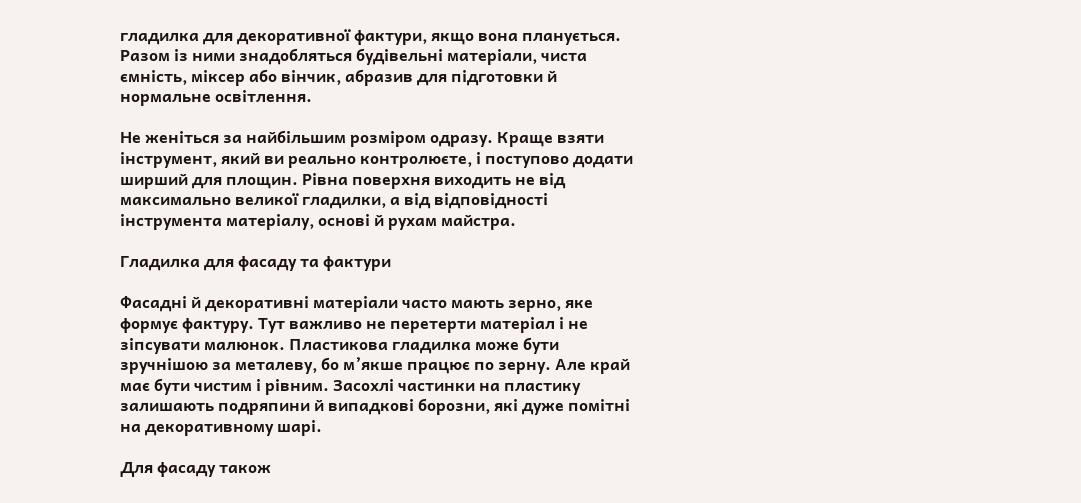гладилка для декоративної фактури, якщо вона планується. Разом із ними знадобляться будівельні матеріали, чиста ємність, міксер або вінчик, абразив для підготовки й нормальне освітлення.

Не женіться за найбільшим розміром одразу. Краще взяти інструмент, який ви реально контролюєте, і поступово додати ширший для площин. Рівна поверхня виходить не від максимально великої гладилки, а від відповідності інструмента матеріалу, основі й рухам майстра.

Гладилка для фасаду та фактури

Фасадні й декоративні матеріали часто мають зерно, яке формує фактуру. Тут важливо не перетерти матеріал і не зіпсувати малюнок. Пластикова гладилка може бути зручнішою за металеву, бо м’якше працює по зерну. Але край має бути чистим і рівним. Засохлі частинки на пластику залишають подряпини й випадкові борозни, які дуже помітні на декоративному шарі.

Для фасаду також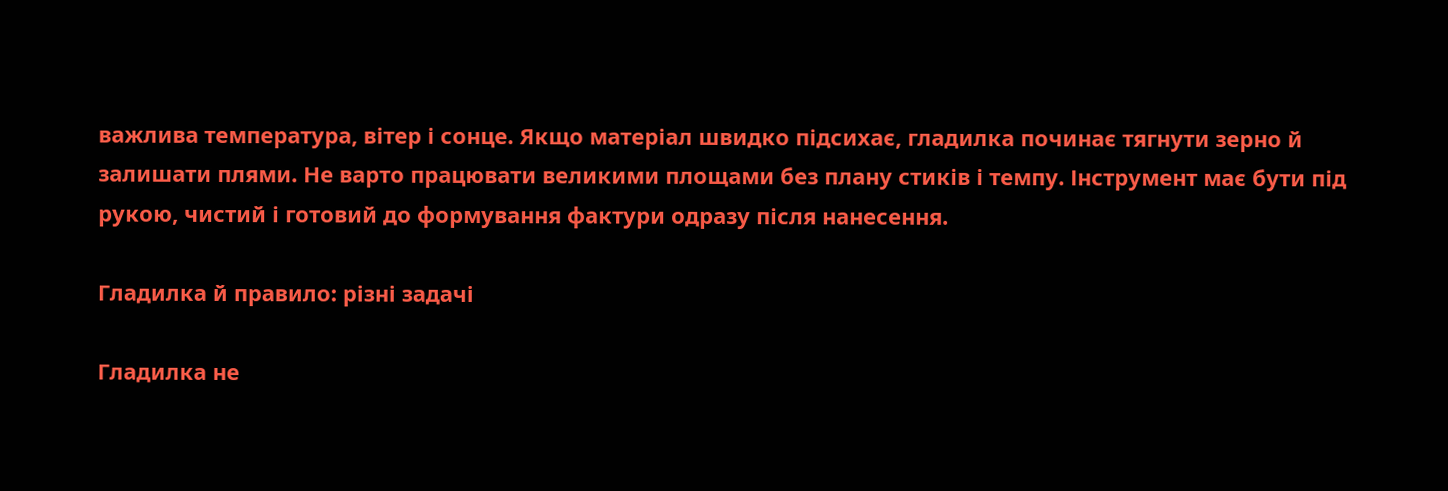важлива температура, вітер і сонце. Якщо матеріал швидко підсихає, гладилка починає тягнути зерно й залишати плями. Не варто працювати великими площами без плану стиків і темпу. Інструмент має бути під рукою, чистий і готовий до формування фактури одразу після нанесення.

Гладилка й правило: різні задачі

Гладилка не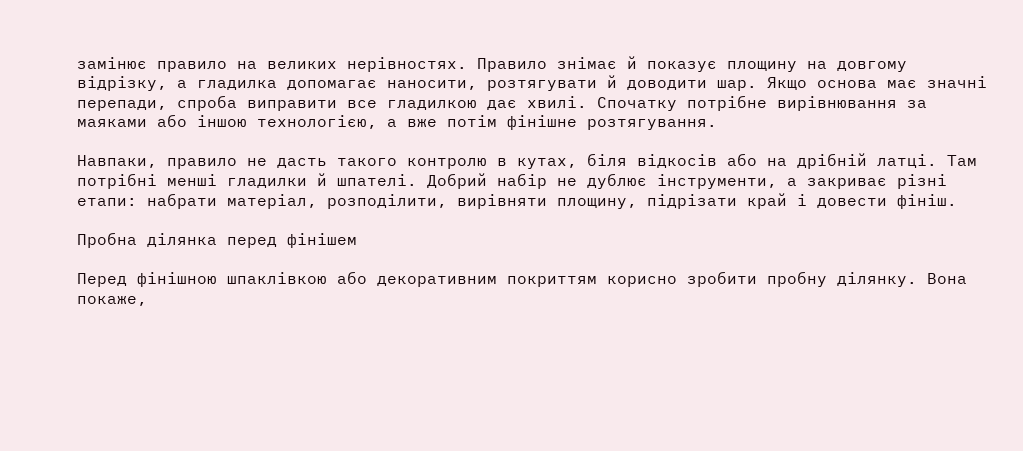замінює правило на великих нерівностях. Правило знімає й показує площину на довгому відрізку, а гладилка допомагає наносити, розтягувати й доводити шар. Якщо основа має значні перепади, спроба виправити все гладилкою дає хвилі. Спочатку потрібне вирівнювання за маяками або іншою технологією, а вже потім фінішне розтягування.

Навпаки, правило не дасть такого контролю в кутах, біля відкосів або на дрібній латці. Там потрібні менші гладилки й шпателі. Добрий набір не дублює інструменти, а закриває різні етапи: набрати матеріал, розподілити, вирівняти площину, підрізати край і довести фініш.

Пробна ділянка перед фінішем

Перед фінішною шпаклівкою або декоративним покриттям корисно зробити пробну ділянку. Вона покаже,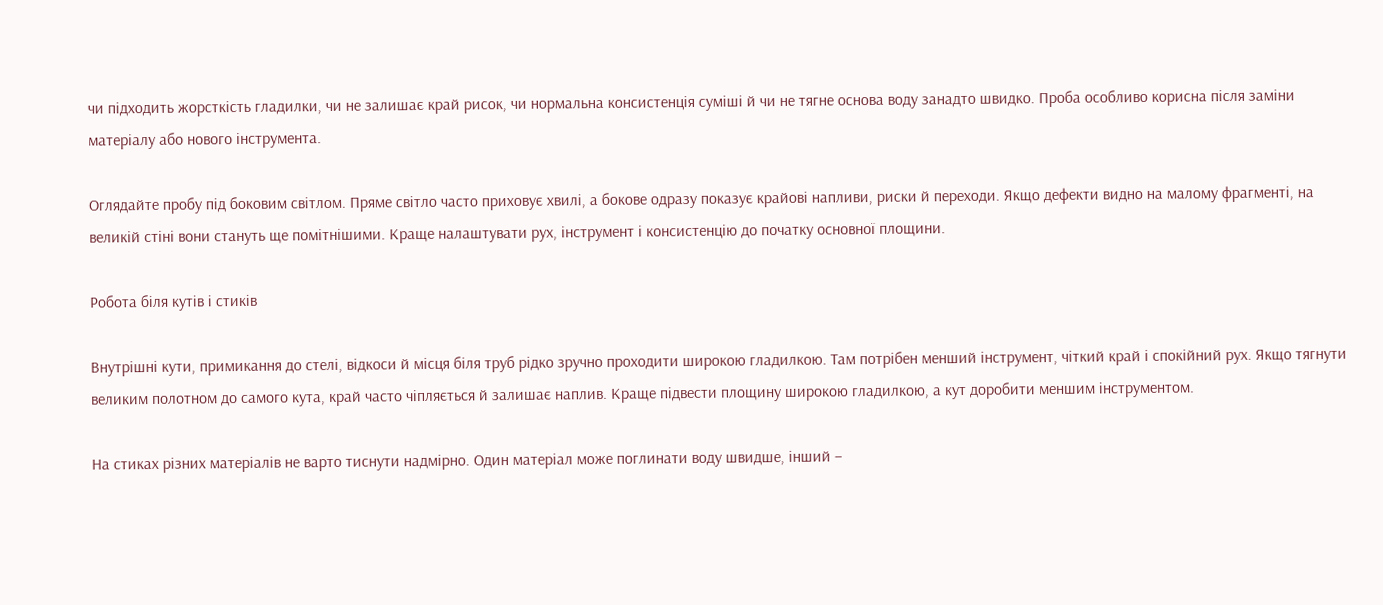чи підходить жорсткість гладилки, чи не залишає край рисок, чи нормальна консистенція суміші й чи не тягне основа воду занадто швидко. Проба особливо корисна після заміни матеріалу або нового інструмента.

Оглядайте пробу під боковим світлом. Пряме світло часто приховує хвилі, а бокове одразу показує крайові напливи, риски й переходи. Якщо дефекти видно на малому фрагменті, на великій стіні вони стануть ще помітнішими. Краще налаштувати рух, інструмент і консистенцію до початку основної площини.

Робота біля кутів і стиків

Внутрішні кути, примикання до стелі, відкоси й місця біля труб рідко зручно проходити широкою гладилкою. Там потрібен менший інструмент, чіткий край і спокійний рух. Якщо тягнути великим полотном до самого кута, край часто чіпляється й залишає наплив. Краще підвести площину широкою гладилкою, а кут доробити меншим інструментом.

На стиках різних матеріалів не варто тиснути надмірно. Один матеріал може поглинати воду швидше, інший –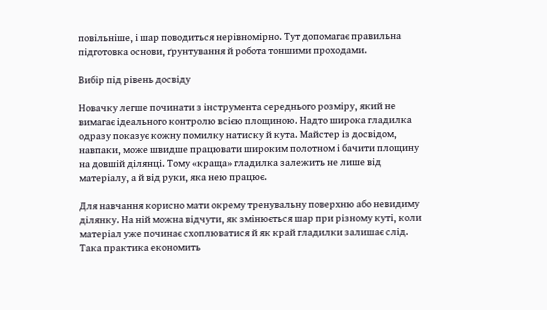повільніше, і шар поводиться нерівномірно. Тут допомагає правильна підготовка основи, ґрунтування й робота тоншими проходами.

Вибір під рівень досвіду

Новачку легше починати з інструмента середнього розміру, який не вимагає ідеального контролю всією площиною. Надто широка гладилка одразу показує кожну помилку натиску й кута. Майстер із досвідом, навпаки, може швидше працювати широким полотном і бачити площину на довшій ділянці. Тому «краща» гладилка залежить не лише від матеріалу, а й від руки, яка нею працює.

Для навчання корисно мати окрему тренувальну поверхню або невидиму ділянку. На ній можна відчути, як змінюється шар при різному куті, коли матеріал уже починає схоплюватися й як край гладилки залишає слід. Така практика економить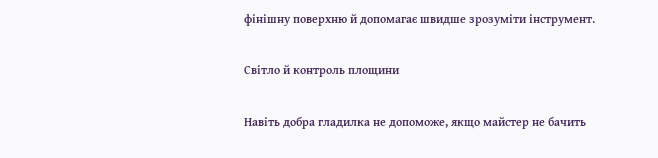фінішну поверхню й допомагає швидше зрозуміти інструмент.

Світло й контроль площини

Навіть добра гладилка не допоможе, якщо майстер не бачить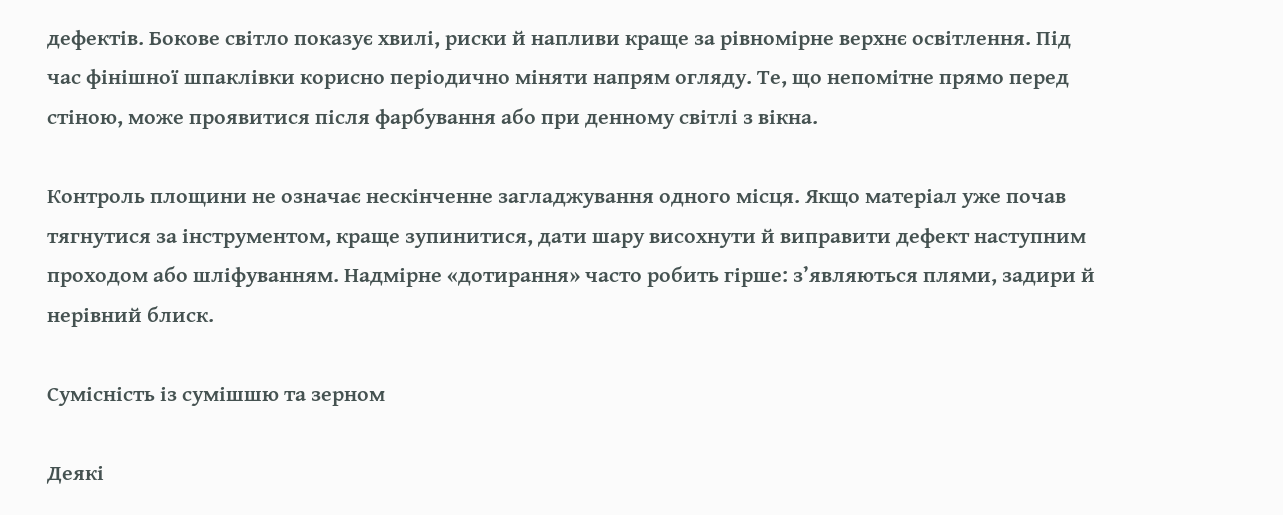дефектів. Бокове світло показує хвилі, риски й напливи краще за рівномірне верхнє освітлення. Під час фінішної шпаклівки корисно періодично міняти напрям огляду. Те, що непомітне прямо перед стіною, може проявитися після фарбування або при денному світлі з вікна.

Контроль площини не означає нескінченне загладжування одного місця. Якщо матеріал уже почав тягнутися за інструментом, краще зупинитися, дати шару висохнути й виправити дефект наступним проходом або шліфуванням. Надмірне «дотирання» часто робить гірше: з’являються плями, задири й нерівний блиск.

Сумісність із сумішшю та зерном

Деякі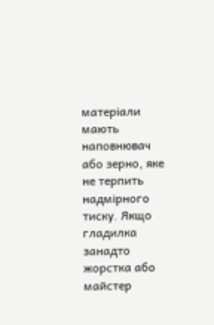матеріали мають наповнювач або зерно, яке не терпить надмірного тиску. Якщо гладилка занадто жорстка або майстер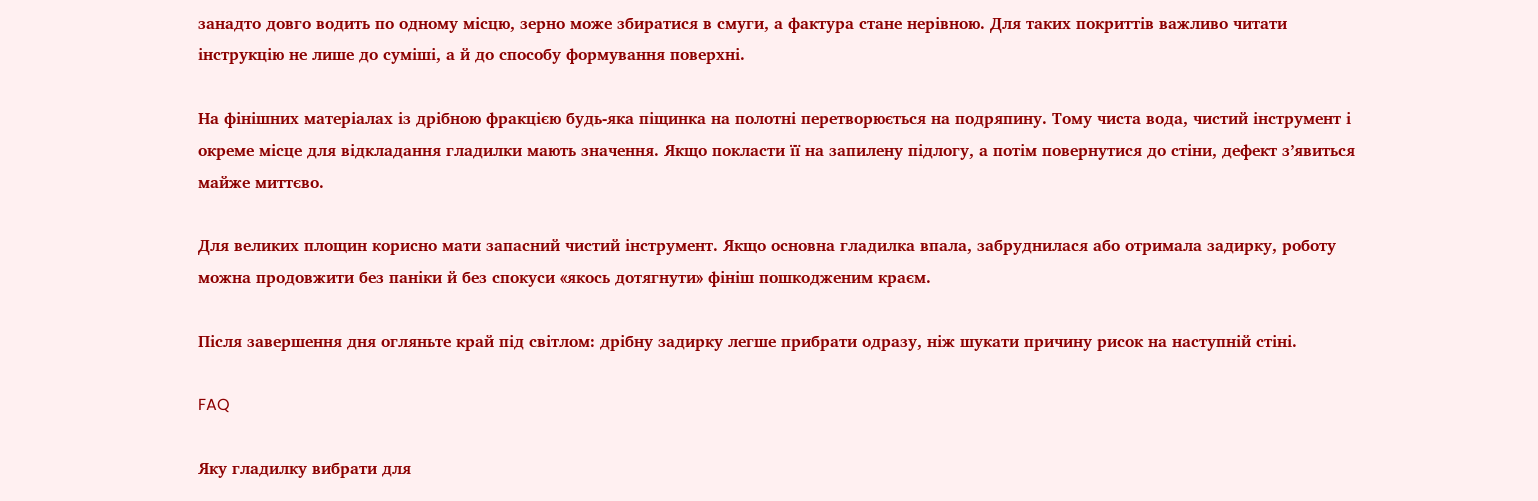занадто довго водить по одному місцю, зерно може збиратися в смуги, а фактура стане нерівною. Для таких покриттів важливо читати інструкцію не лише до суміші, а й до способу формування поверхні.

На фінішних матеріалах із дрібною фракцією будь-яка піщинка на полотні перетворюється на подряпину. Тому чиста вода, чистий інструмент і окреме місце для відкладання гладилки мають значення. Якщо покласти її на запилену підлогу, а потім повернутися до стіни, дефект з’явиться майже миттєво.

Для великих площин корисно мати запасний чистий інструмент. Якщо основна гладилка впала, забруднилася або отримала задирку, роботу можна продовжити без паніки й без спокуси «якось дотягнути» фініш пошкодженим краєм.

Після завершення дня огляньте край під світлом: дрібну задирку легше прибрати одразу, ніж шукати причину рисок на наступній стіні.

FAQ

Яку гладилку вибрати для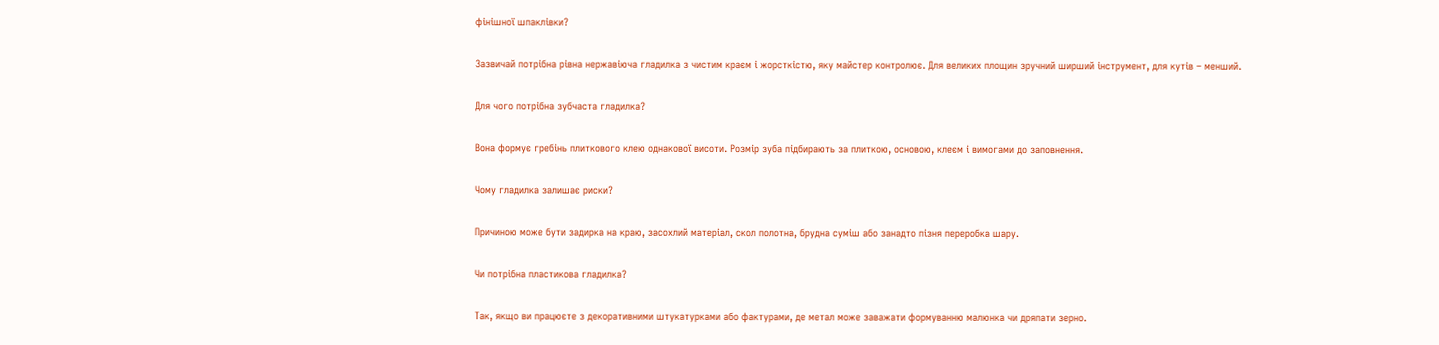фінішної шпаклівки?

Зазвичай потрібна рівна нержавіюча гладилка з чистим краєм і жорсткістю, яку майстер контролює. Для великих площин зручний ширший інструмент, для кутів – менший.

Для чого потрібна зубчаста гладилка?

Вона формує гребінь плиткового клею однакової висоти. Розмір зуба підбирають за плиткою, основою, клеєм і вимогами до заповнення.

Чому гладилка залишає риски?

Причиною може бути задирка на краю, засохлий матеріал, скол полотна, брудна суміш або занадто пізня переробка шару.

Чи потрібна пластикова гладилка?

Так, якщо ви працюєте з декоративними штукатурками або фактурами, де метал може заважати формуванню малюнка чи дряпати зерно.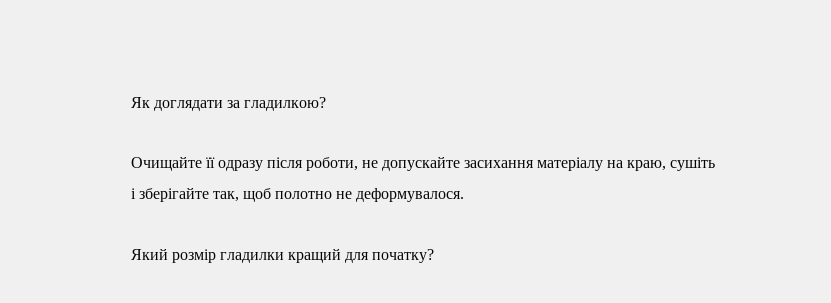Як доглядати за гладилкою?

Очищайте її одразу після роботи, не допускайте засихання матеріалу на краю, сушіть і зберігайте так, щоб полотно не деформувалося.

Який розмір гладилки кращий для початку?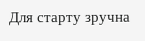Для старту зручна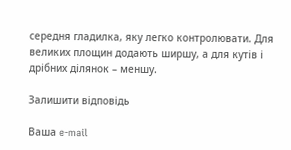середня гладилка, яку легко контролювати. Для великих площин додають ширшу, а для кутів і дрібних ділянок – меншу.

Залишити відповідь

Ваша e-mail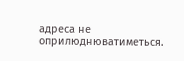адреса не оприлюднюватиметься.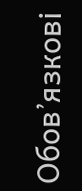Обов’язкові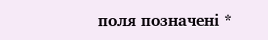поля позначені *